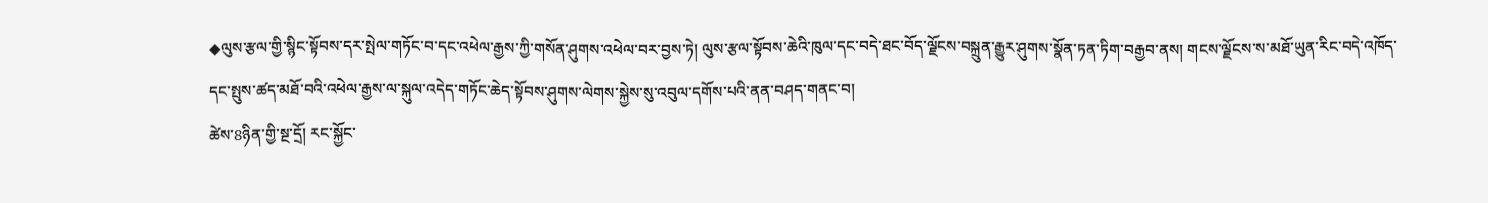◆ལུས་རྩལ་གྱི་སྙིང་སྟོབས་དར་སྤེལ་གཏོང་བ་དང་འཕེལ་རྒྱས་ཀྱི་གསོན་ཤུགས་འཕེལ་བར་བྱས་ཏེ། ལུས་རྩལ་སྟོབས་ཆེའི་ཁུལ་དང་བདེ་ཐང་བོད་ལྗོངས་བསྐྲུན་རྒྱུར་ཤུགས་སྣོན་ཏན་ཏིག་བརྒྱབ་ནས། གངས་ལྗོངས་ས་མཐོ་ཡུན་རིང་བདེ་འཁོད་དང་སྤུས་ཚད་མཐོ་བའི་འཕེལ་རྒྱས་ལ་སྐུལ་འདེད་གཏོང་ཆེད་སྟོབས་ཤུགས་ལེགས་སྐྱེས་སུ་འབུལ་དགོས་པའི་ནན་བཤད་གནང་བ།
ཚེས་8ཉིན་གྱི་སྔ་དྲོ། རང་སྐྱོང་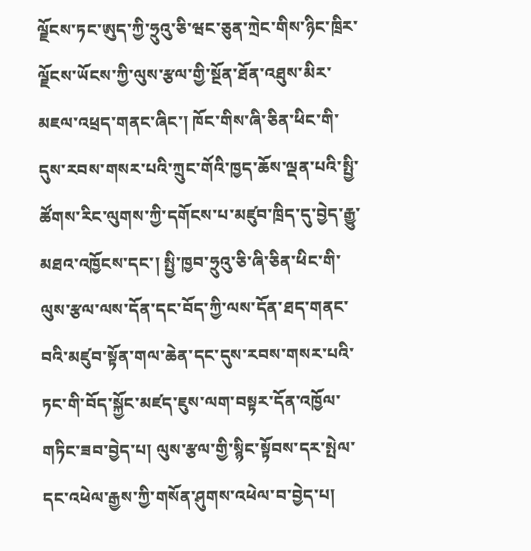ལྗོངས་ཏང་ཨུད་ཀྱི་ཧྲུའུ་ཅི་ཝང་ཅུན་ཀྲེང་གིས་ཉིང་ཁྲིར་ལྗོངས་ཡོངས་ཀྱི་ལུས་རྩལ་གྱི་སྔོན་ཐོན་འཐུས་མིར་མཇལ་འཕྲད་གནང་ཞིང་། ཁོང་གིས་ཞི་ཅིན་ཕིང་གི་དུས་རབས་གསར་པའི་ཀྲུང་གོའི་ཁྱད་ཆོས་ལྡན་པའི་སྤྱི་ཚོགས་རིང་ལུགས་ཀྱི་དགོངས་པ་མཛུབ་ཁྲིད་དུ་བྱེད་རྒྱུ་མཐའ་འཁྱོངས་དང་། སྤྱི་ཁྱབ་ཧྲུའུ་ཅི་ཞི་ཅིན་ཕིང་གི་ལུས་རྩལ་ལས་དོན་དང་བོད་ཀྱི་ལས་དོན་ཐད་གནང་བའི་མཛུབ་སྟོན་གལ་ཆེན་དང་དུས་རབས་གསར་པའི་ཏང་གི་བོད་སྐྱོང་མཛད་ཇུས་ལག་བསྟར་དོན་འཁྱོལ་གཏིང་ཟབ་བྱེད་པ། ལུས་རྩལ་གྱི་སྙིང་སྟོབས་དར་སྤེལ་དང་འཕེལ་རྒྱས་ཀྱི་གསོན་ཤུགས་འཕེལ་བ་བྱེད་པ།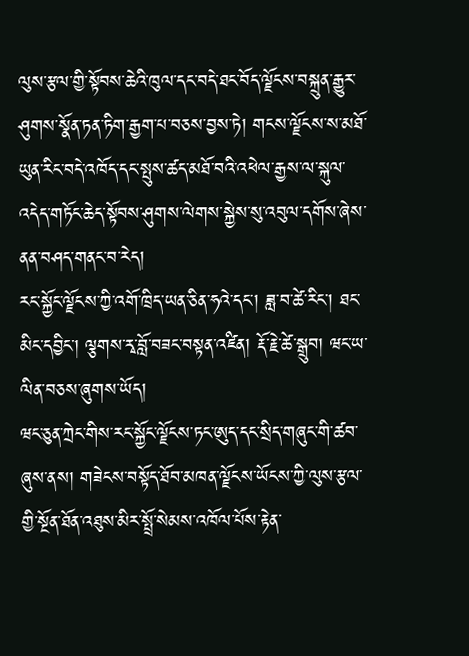ལུས་རྩལ་གྱི་སྟོབས་ཆེའི་ཁུལ་དང་བདེ་ཐང་བོད་ལྗོངས་བསྐྲུན་རྒྱུར་ཤུགས་སྣོན་ཏན་ཏིག་རྒྱག་པ་བཅས་བྱས་ཏེ། གངས་ལྗོངས་ས་མཐོ་ཡུན་རིང་བདེ་འཁོད་དང་སྤུས་ཚད་མཐོ་བའི་འཕེལ་རྒྱས་ལ་སྐུལ་འདེད་གཏོང་ཆེད་སྟོབས་ཤུགས་ལེགས་སྐྱེས་སུ་འབུལ་དགོས་ཞེས་ནན་བཤད་གནང་བ་རེད།
རང་སྐྱོང་ལྗོངས་ཀྱི་འགོ་ཁྲིད་ཡན་ཅིན་ཧའེ་དང་། ཟླ་བ་ཚེ་རིང་། ཐང་མིང་དབྱིང་། ལྕགས་རྭ་བློ་བཟང་བསྟན་འཛིན། རྡོ་རྗེ་ཚེ་སྒྲུབ། ཝང་ཡ་ལིན་བཅས་ཞུགས་ཡོད།
ཝང་ཅུན་ཀྲེང་གིས་རང་སྐྱོང་ལྗོངས་ཏང་ཨུད་དང་སྲིད་གཞུང་གི་ཚབ་ཞུས་ནས། གཟེངས་བསྟོད་ཐོབ་མཁན་ལྗོངས་ཡོངས་ཀྱི་ལུས་རྩལ་གྱི་སྔོན་ཐོན་འཐུས་མིར་སྤྲོ་སེམས་འཁོལ་པོས་རྟེན་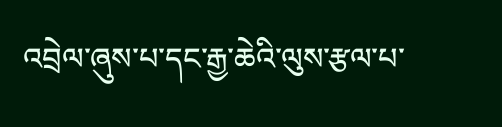འབྲེལ་ཞུས་པ་དང་རྒྱ་ཆེའི་ལུས་རྩལ་པ་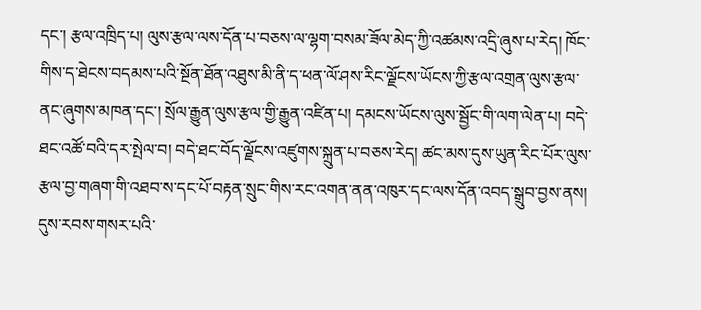དང་། རྩལ་འཁྲིད་པ། ལུས་རྩལ་ལས་དོན་པ་བཅས་ལ་ལྷག་བསམ་ཟོལ་མེད་ཀྱི་འཚམས་འདྲི་ཞུས་པ་རེད། ཁོང་གིས་ད་ཐེངས་བདམས་པའི་སྔོན་ཐོན་འཐུས་མི་ནི་ད་ཕན་ལོ་ཤས་རིང་ལྗོངས་ཡོངས་ཀྱི་རྩལ་འགྲན་ལུས་རྩལ་ནང་ཞུགས་མཁན་དང་། སྲོལ་རྒྱུན་ལུས་རྩལ་གྱི་རྒྱུན་འཛིན་པ། དམངས་ཡོངས་ལུས་སྦྱོང་གི་ལག་ལེན་པ། བདེ་ཐང་འཚོ་བའི་དར་སྤེལ་བ། བདེ་ཐང་བོད་ལྗོངས་འཛུགས་སྐྲུན་པ་བཅས་རེད། ཚང་མས་དུས་ཡུན་རིང་པོར་ལུས་རྩལ་བྱ་གཞག་གི་འཐབ་ས་དང་པོ་བརྟན་སྲུང་གིས་རང་འགན་ནན་འཁུར་དང་ལས་དོན་འབད་སྒྲུབ་བྱས་ནས། དུས་རབས་གསར་པའི་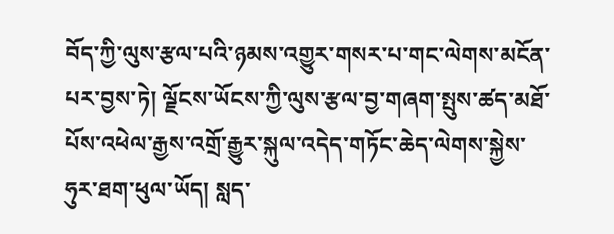བོད་ཀྱི་ལུས་རྩལ་པའི་ཉམས་འགྱུར་གསར་པ་གང་ལེགས་མངོན་པར་བྱས་ཏེ། ལྗོངས་ཡོངས་ཀྱི་ལུས་རྩལ་བྱ་གཞག་སྤུས་ཚད་མཐོ་པོས་འཕེལ་རྒྱས་འགྲོ་རྒྱུར་སྐུལ་འདེད་གཏོང་ཆེད་ལེགས་སྐྱེས་ཧུར་ཐག་ཕུལ་ཡོད། སླད་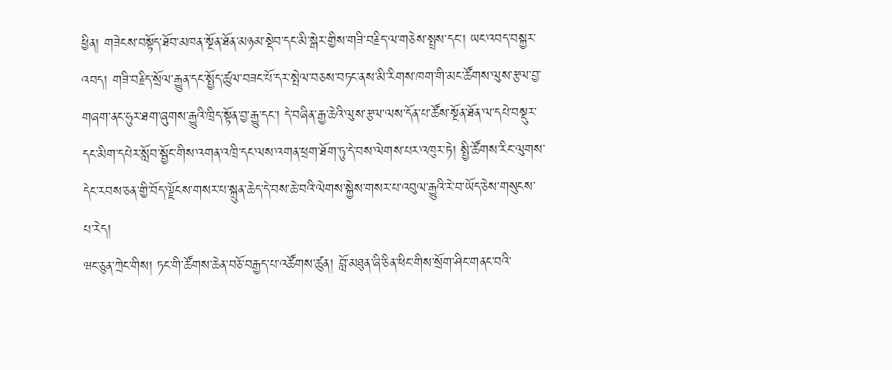ཕྱིན། གཟེངས་བསྟོད་ཐོབ་མཁན་སྔོན་ཐོན་མཉམ་སྡེབ་དང་མི་སྒེར་གྱིས་གཟི་བརྗིད་ལ་གཅེས་སྤྲས་དང་། ཡང་འབད་བསྐྱར་འབད། གཟི་བརྗིད་སྲོལ་རྒྱུན་དང་སྤྱོད་ཚུལ་བཟང་པོ་དར་སྤེལ་བཅས་བཏང་ནས་མི་རིགས་ཁག་གི་མང་ཚོགས་ལུས་རྩལ་བྱ་གཞག་ནང་ཧུར་ཐག་ཞུགས་རྒྱུའི་ཁྲིད་སྟོན་བྱ་རྒྱུ་དང་། དེ་བཞིན་རྒྱ་ཆེའི་ལུས་རྩལ་ལས་དོན་པ་ཚོས་སྔོན་ཐོན་ལ་དཔེ་བསྡུར་དང་མིག་དཔེར་སློབ་སྦྱོང་གིས་འགན་འཁྲི་དང་ལས་འགན་ཕྲག་ཐོག་ཏུ་དེ་བས་ལེགས་པར་འཁུར་ཏེ། སྤྱི་ཚོགས་རིང་ལུགས་དེང་རབས་ཅན་གྱི་བོད་ལྗོངས་གསར་པ་སྐྲུན་ཆེད་དེ་བས་ཆེ་བའི་ལེགས་སྐྱེས་གསར་པ་འབུལ་རྒྱུའི་རེ་བ་ཡོད་ཅེས་གསུངས་པ་རེད།
ཝང་ཅུན་ཀྲེང་གིས། ཏང་གི་ཚོགས་ཆེན་བཅོ་བརྒྱད་པ་འཚོགས་ཚུན། བློ་མཐུན་ཞི་ཅིན་ཕིང་གིས་སྲོག་ཤིང་གནང་བའི་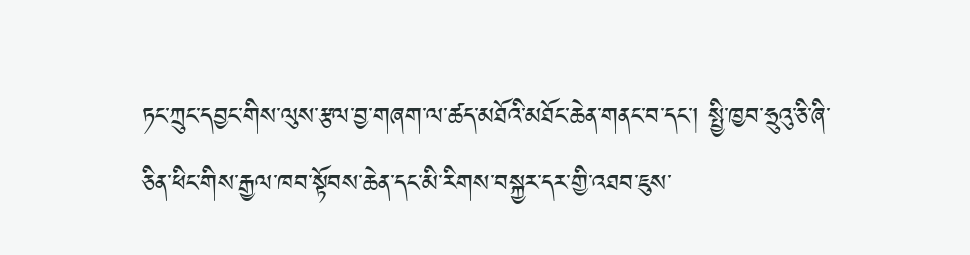ཏང་ཀྲུང་དབྱང་གིས་ལུས་རྩལ་བྱ་གཞག་ལ་ཚད་མཐོའི་མཐོང་ཆེན་གནང་བ་དང་། སྤྱི་ཁྱབ་ཧྲུའུ་ཅི་ཞི་ཅིན་ཕིང་གིས་རྒྱལ་ཁབ་སྟོབས་ཆེན་དང་མི་རིགས་བསྐྱར་དར་གྱི་འཐབ་ཇུས་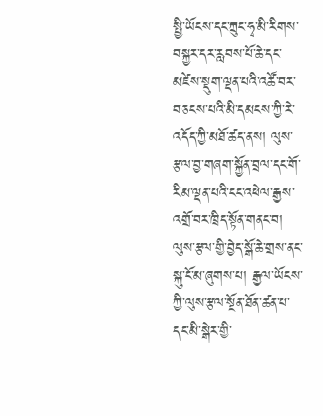སྤྱི་ཡོངས་དང་ཀྲུང་ཧྭ་མི་རིགས་བསྐྱར་དར་རླབས་པོ་ཆེ་དང་མཛེས་སྡུག་ལྡན་པའི་འཚོ་བར་བཅངས་པའི་མི་དམངས་ཀྱི་རེ་འདོད་ཀྱི་མཐོ་ཚད་ནས། ལུས་རྩལ་བྱ་གཞག་སྐྱོན་བྲལ་དང་གོ་རིམ་ལྡན་པའི་ངང་འཕེལ་རྒྱས་འགྲོ་བར་ཁྲིད་སྟོན་གནང་བ། ལུས་རྩལ་གྱི་བྱེད་སྒོ་ཆེ་གྲས་ནང་སྐུ་ངོ་མ་ཞུགས་པ། རྒྱལ་ཡོངས་ཀྱི་ལུས་རྩལ་སྔོན་ཐོན་ཚན་པ་དང་མི་སྒེར་གྱི་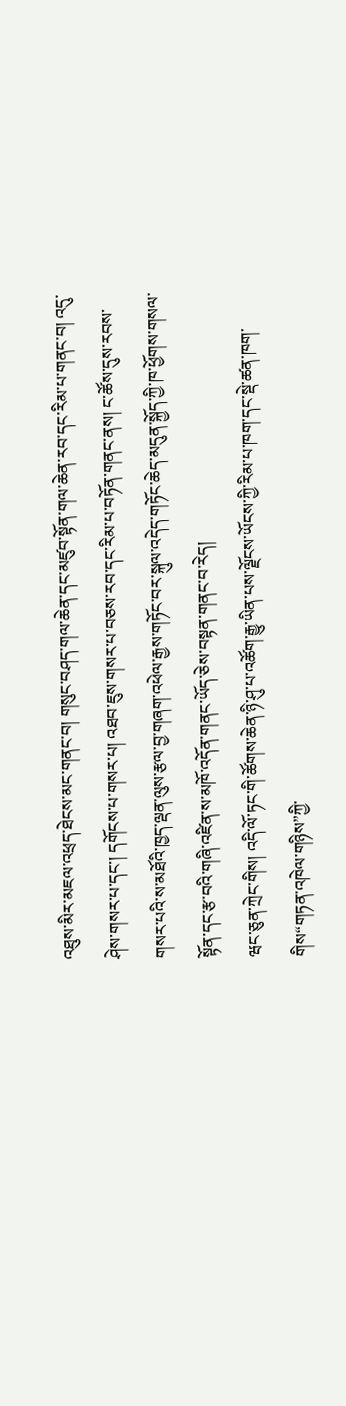འཐུས་མིར་མཇལ་འཕྲད་ཐེངས་མང་གནང་བ། གསུང་བཤད་གལ་ཆེན་དང་མཛུབ་སྟོན་གལ་ཆེན་རབ་དང་རིམ་པ་གནང་བ། འདུ་ཤེས་གསར་པ་དང་། དགོངས་པ་གསར་པ། འཐབ་ཇུས་གསར་པ་བཅས་རབ་དང་རིམ་པ་བཏོན་གནང་ནས། ང་ཚོས་དུས་རབས་གསར་པའི་ས་མཐོའི་ཁྱད་ལྡན་ལུས་རྩལ་བྱ་གཞག་འཕེལ་རྒྱས་གཏོང་བར་སྐུལ་འདེད་གཏོང་ཆེད་མདུན་སྐྱོད་ཀྱི་ཁ་ཕྱོགས་གསལ་སྟོན་དང་རྩ་བའི་གཞི་འཛིན་ས་མཁོ་འདོན་གནང་ཡོད་ཅེས་བསྟན་གནང་བ་རེད།
ཝང་ཅུན་ཀྲེང་གིས། འདི་ལོ་ཏང་གི་ཚོགས་ཆེན་ཉི་ཤུ་པ་འཚོག་རྒྱུ་ཡིན་པས་ལྗོངས་ཡོངས་ཀྱི་རིམ་པ་ཁག་དང་སྡེ་ཚན་ཁག་གིས“གཏན་འཁེལ་གཉིས”ཀྱི་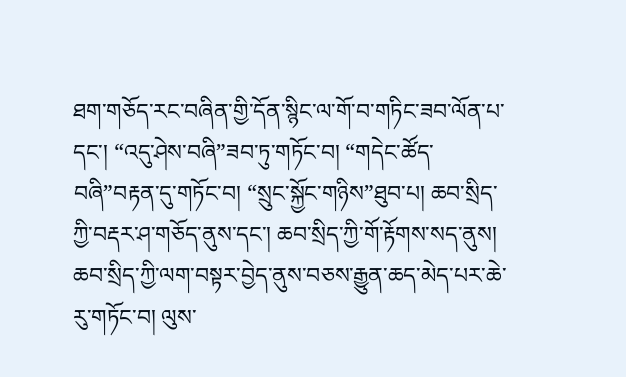ཐག་གཅོད་རང་བཞིན་གྱི་དོན་སྙིང་ལ་གོ་བ་གཏིང་ཟབ་ལོན་པ་དང་། “འདུ་ཤེས་བཞི”ཟབ་ཏུ་གཏོང་བ། “གདེང་ཚོད་བཞི”བརྟན་དུ་གཏོང་བ། “སྲུང་སྐྱོང་གཉིས”ཐུབ་པ། ཆབ་སྲིད་ཀྱི་བརྡར་ཤ་གཅོད་ནུས་དང་། ཆབ་སྲིད་ཀྱི་གོ་རྟོགས་སད་ནུས། ཆབ་སྲིད་ཀྱི་ལག་བསྟར་བྱེད་ནུས་བཅས་རྒྱུན་ཆད་མེད་པར་ཆེ་རུ་གཏོང་བ། ལུས་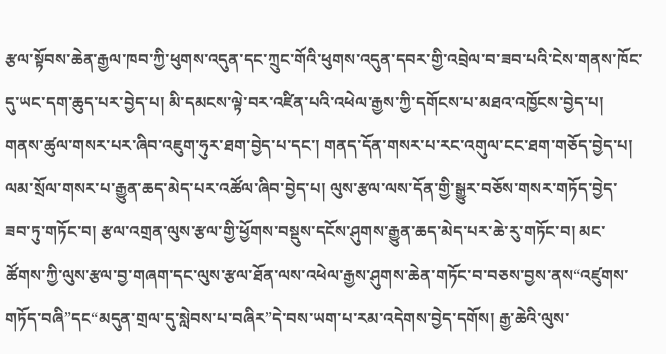རྩལ་སྟོབས་ཆེན་རྒྱལ་ཁབ་ཀྱི་ཕུགས་འདུན་དང་ཀྲུང་གོའི་ཕུགས་འདུན་དབར་གྱི་འབྲེལ་བ་ཟབ་པའི་ངེས་གནས་ཁོང་དུ་ཡང་དག་ཆུད་པར་བྱེད་པ། མི་དམངས་ལྟེ་བར་འཛིན་པའི་འཕེལ་རྒྱས་ཀྱི་དགོངས་པ་མཐའ་འཁྱོངས་བྱེད་པ། གནས་ཚུལ་གསར་པར་ཞིབ་འཇུག་ཧུར་ཐག་བྱེད་པ་དང་། གནད་དོན་གསར་པ་རང་འགུལ་ངང་ཐག་གཅོད་བྱེད་པ། ལམ་སྲོལ་གསར་པ་རྒྱུན་ཆད་མེད་པར་འཚོལ་ཞིབ་བྱེད་པ། ལུས་རྩལ་ལས་དོན་གྱི་སྒྱུར་བཅོས་གསར་གཏོད་བྱེད་ཟབ་ཏུ་གཏོང་བ། རྩལ་འགྲན་ལུས་རྩལ་གྱི་ཕྱོགས་བསྡུས་དངོས་ཤུགས་རྒྱུན་ཆད་མེད་པར་ཆེ་རུ་གཏོང་བ། མང་ཚོགས་ཀྱི་ལུས་རྩལ་བྱ་གཞག་དང་ལུས་རྩལ་ཐོན་ལས་འཕེལ་རྒྱས་ཤུགས་ཆེན་གཏོང་བ་བཅས་བྱས་ནས“འཛུགས་གཏོད་བཞི”དང“མདུན་གྲལ་དུ་སླེབས་པ་བཞིར”དེ་བས་ཡག་པ་རམ་འདེགས་བྱེད་དགོས། རྒྱ་ཆེའི་ལུས་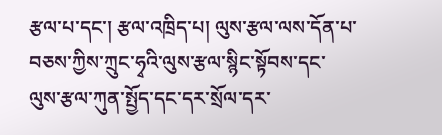རྩལ་པ་དང་། རྩལ་འཁྲིད་པ། ལུས་རྩལ་ལས་དོན་པ་བཅས་ཀྱིས་ཀྲུང་ཧྭའི་ལུས་རྩལ་སྙིང་སྟོབས་དང་ལུས་རྩལ་ཀུན་སྤྱོད་དང་དར་སྲོལ་དར་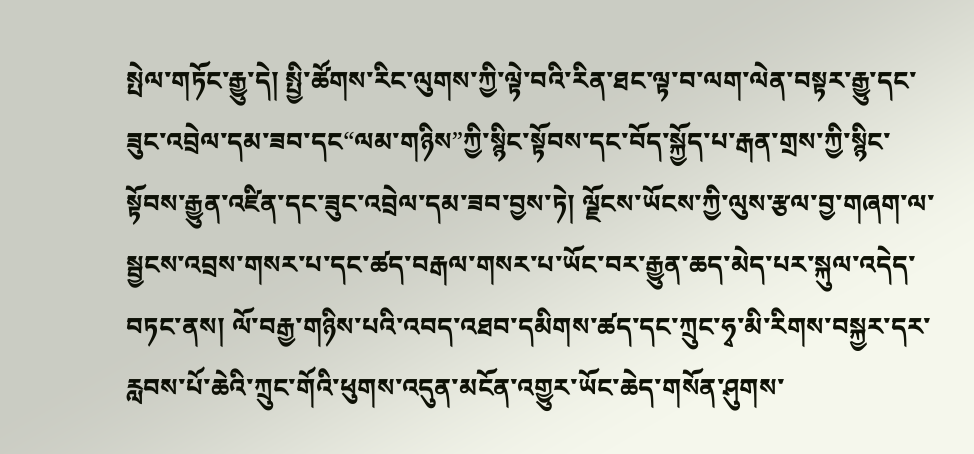སྤེལ་གཏོང་རྒྱུ་དེ། སྤྱི་ཚོགས་རིང་ལུགས་ཀྱི་ལྟེ་བའི་རིན་ཐང་ལྟ་བ་ལག་ལེན་བསྟར་རྒྱུ་དང་ཟུང་འབྲེལ་དམ་ཟབ་དང“ལམ་གཉིས”ཀྱི་སྙིང་སྟོབས་དང་བོད་སྐྱོད་པ་རྒན་གྲས་ཀྱི་སྙིང་སྟོབས་རྒྱུན་འཛིན་དང་ཟུང་འབྲེལ་དམ་ཟབ་བྱས་ཏེ། ལྗོངས་ཡོངས་ཀྱི་ལུས་རྩལ་བྱ་གཞག་ལ་སྦྱངས་འབྲས་གསར་པ་དང་ཚད་བརྒལ་གསར་པ་ཡོང་བར་རྒྱུན་ཆད་མེད་པར་སྐུལ་འདེད་བཏང་ནས། ལོ་བརྒྱ་གཉིས་པའི་འབད་འཐབ་དམིགས་ཚད་དང་ཀྲུང་ཧྭ་མི་རིགས་བསྐྱར་དར་རླབས་པོ་ཆེའི་ཀྲུང་གོའི་ཕུགས་འདུན་མངོན་འགྱུར་ཡོང་ཆེད་གསོན་ཤུགས་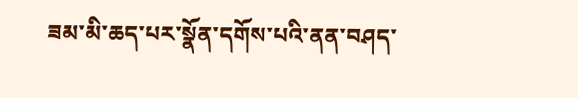ཟམ་མི་ཆད་པར་སྣོན་དགོས་པའི་ནན་བཤད་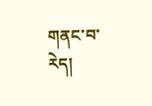གནང་བ་རེད།